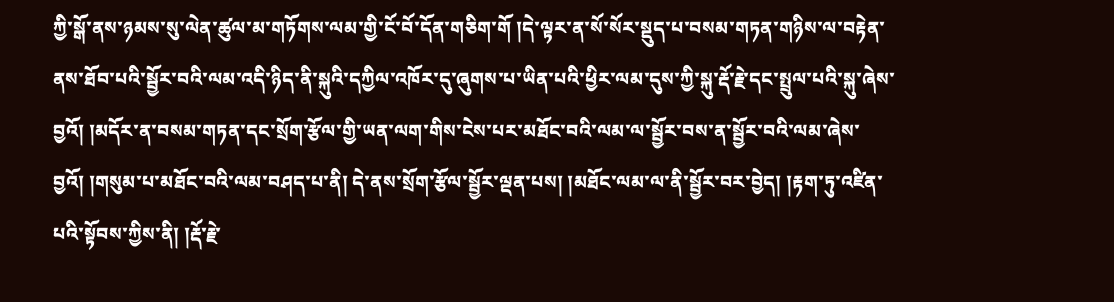ཀྱི་སྒོ་ནས་ཉམས་སུ་ལེན་ཚུལ་མ་གཏོགས་ལམ་གྱི་ངོ་བོ་དོན་གཅིག་གོ །དེ་ལྟར་ན་སོ་སོར་སྡུད་པ་བསམ་གཏན་གཉིས་ལ་བརྟེན་ནས་ཐོབ་པའི་སྦྱོར་བའི་ལམ་འདི་ཉིད་ནི་སྐུའི་དཀྱིལ་འཁོར་དུ་ཞུགས་པ་ཡིན་པའི་ཕྱིར་ལམ་དུས་ཀྱི་སྐུ་རྡོ་རྗེ་དང་སྤྲུལ་པའི་སྐུ་ཞེས་བྱའོ། །མདོར་ན་བསམ་གཏན་དང་སྲོག་རྩོལ་གྱི་ཡན་ལག་གིས་ངེས་པར་མཐོང་བའི་ལམ་ལ་སྦྱོར་བས་ན་སྦྱོར་བའི་ལམ་ཞེས་བྱའོ། །གསུམ་པ་མཐོང་བའི་ལམ་བཤད་པ་ནི། དེ་ནས་སྲོག་རྩོལ་སྦྱོར་ལྡན་པས། །མཐོང་ལམ་ལ་ནི་སྦྱོར་བར་བྱེད། །རྟག་ཏུ་འཛིན་པའི་སྟོབས་ཀྱིས་ནི། །རྡོ་རྗེ་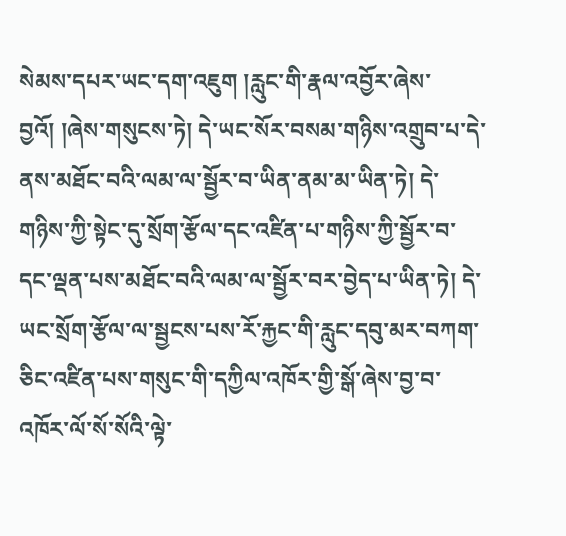སེམས་དཔར་ཡང་དག་འཇུག །རླུང་གི་རྣལ་འབྱོར་ཞེས་བྱའོ། །ཞེས་གསུངས་ཏེ། དེ་ཡང་སོར་བསམ་གཉིས་འགྲུབ་པ་དེ་ནས་མཐོང་བའི་ལམ་ལ་སྦྱོར་བ་ཡིན་ནམ་མ་ཡིན་ཏེ། དེ་གཉིས་ཀྱི་སྟེང་དུ་སྲོག་རྩོལ་དང་འཛིན་པ་གཉིས་ཀྱི་སྦྱོར་བ་དང་ལྡན་པས་མཐོང་བའི་ལམ་ལ་སྦྱོར་བར་བྱེད་པ་ཡིན་ཏེ། དེ་ཡང་སྲོག་རྩོལ་ལ་སྦྱངས་པས་རོ་རྐྱང་གི་རླུང་དབུ་མར་བཀག་ཅིང་འཛིན་པས་གསུང་གི་དཀྱིལ་འཁོར་གྱི་སྒོ་ཞེས་བྱ་བ་འཁོར་ལོ་སོ་སོའི་ལྟེ་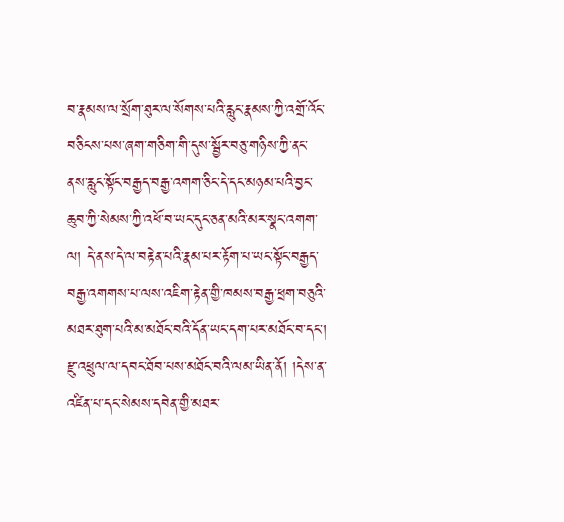བ་རྣམས་ལ་སྲོག་ཐུར་ལ་སོགས་པའི་རླུང་རྣམས་ཀྱི་འགྲོ་འོང་བཅིངས་པས་ཞག་གཅིག་གི་དུས་སྦྱོར་བཅུ་གཉིས་ཀྱི་ནང་ནས་རླུང་སྟོང་བརྒྱད་བརྒྱ་འགག་ཅིང་དེ་དང་མཉམ་པའི་བྱང་ཆུབ་ཀྱི་སེམས་ཀྱི་འཕོ་བ་ཡང་དུང་ཅན་མའི་མར་སྣང་འགག་ལ། དེ་ནས་དེ་ལ་བརྟེན་པའི་རྣམ་པར་རྟོག་པ་ཡང་སྟོང་བརྒྱད་བརྒྱ་འགགས་པ་ལས་འཇིག་རྟེན་གྱི་ཁམས་བརྒྱ་ཕྲག་བཅུའི་མཐར་ཐུག་པའི་མ་མཐོང་བའི་དོན་ཡང་དག་པར་མཐོང་བ་དང་། རྫུ་འཕྲུལ་ལ་དབང་ཐོབ་པས་མཐོང་བའི་ལམ་ཡིན་ནོ། །དེས་ན་འཛིན་པ་དང་སེམས་དབེན་གྱི་མཐར་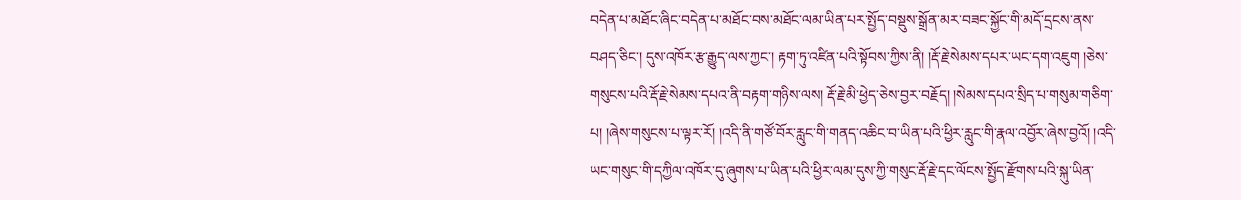བདེན་པ་མཐོང་ཞིང་བདེན་པ་མཐོང་བས་མཐོང་ལམ་ཡིན་པར་སྤྱོད་བསྡུས་སྒྲོན་མར་བཟང་སྐྱོང་གི་མདོ་དྲངས་ནས་བཤད་ཅིང་། དུས་འཁོར་རྩ་རྒྱུད་ལས་ཀྱང་། རྟག་ཏུ་འཛིན་པའི་སྟོབས་ཀྱིས་ནི། །རྡོ་རྗེ་སེམས་དཔར་ཡང་དག་འཇུག །ཅེས་གསུངས་པའི་རྡོ་རྗེ་སེམས་དཔའ་ནི་བརྟག་གཉིས་ལས། རྡོ་རྗེ་མི་ཕྱེད་ཅེས་བྱར་བརྗོད། །སེམས་དཔའ་སྲིད་པ་གསུམ་གཅིག་པ། །ཞེས་གསུངས་པ་ལྟར་རོ། །འདི་ནི་གཙོ་བོར་རླུང་གི་གནད་འཆིང་བ་ཡིན་པའི་ཕྱིར་རླུང་གི་རྣལ་འབྱོར་ཞེས་བྱའོ། །འདི་ཡང་གསུང་གི་དཀྱིལ་འཁོར་དུ་ཞུགས་པ་ཡིན་པའི་ཕྱིར་ལམ་དུས་ཀྱི་གསུང་རྡོ་རྗེ་དང་ལོངས་སྤྱོད་རྫོགས་པའི་སྐུ་ཡིན་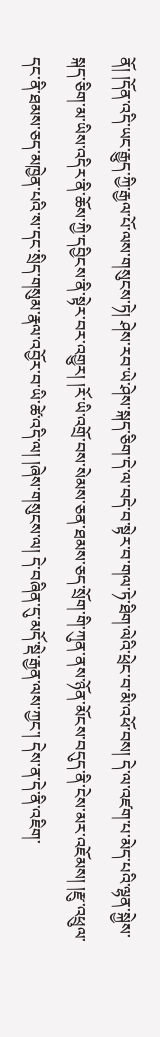ནོ། །དོན་འདི་ཡང་རྒྱུད་ཀྱི་རྒྱལ་པོ་ལས་གསུངས་ཏེ། ཤེས་རབ་ཡེ་ཤེས་སྐད་ཅིག་དེ་ལ་བདེ་བ་སྟེར་བ་གལ་ཏེ་ཐིག་ལེའི་ཕྲེང་བ་མི་འཕོ་བས། དེ་ལ་འཛག་པ་མེད་པའི་ལྷན་སྐྱེས་སྐད་ཅིག་མ་ཡིས་འདིར་ནི་ཆོས་ཀྱི་དབྱིངས་ནི་སྟེར་བར་འགྱུར། །རོ་ཡི་འགྲོ་བས་སེམས་ཅན་ཐམས་ཅད་སྲོག་གི་ཀུན་ནས་ཉོན་མོངས་བདུད་ནི་ངེས་མར་འཇོམས། །རྫུ་འཕྲུལ་དང་ནི་ཐམས་ཅད་མཁྱེན་པའི་ས་དང་སྲིད་གསུམ་རྣལ་འབྱོར་བ་ཡི་ཚེ་འདི་ལ། །ཞེས་གསུངས་ལ། དེ་བཞིན་དུ་མདོ་སྡེ་རྒྱན་ལས་ཀྱང་། དེས་ན་དེ་ནི་འཇིག་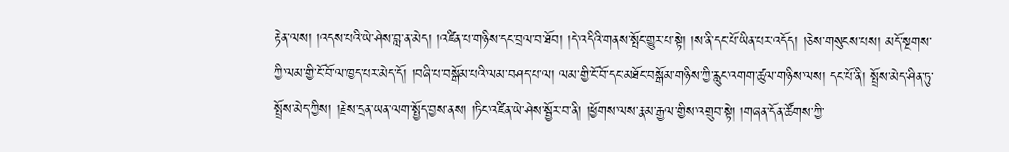རྟེན་ལས། །འདས་པའི་ཡེ་ཤེས་བླ་ན་མེད། །འཛིན་པ་གཉིས་དང་བྲལ་བ་ཐོབ། །དེ་འདིའི་གནས་སྤོང་གྱུར་པ་སྟེ། །ས་ནི་དང་པོ་ཡིན་པར་འདོད། །ཅེས་གསུངས་པས། མདོ་སྔགས་ཀྱི་ལམ་གྱི་ངོ་བོ་ལ་ཁྱད་པར་མེད་དོ། །བཞི་པ་བསྒོམ་པའི་ལམ་བཤད་པ་ལ། ལམ་གྱི་ངོ་བོ་དང་མཐོང་བསྒོམ་གཉིས་ཀྱི་རླུང་འགག་ཚུལ་གཉིས་ལས། དང་པོ་ནི། སྤྲོས་མེད་ཤིན་ཏུ་སྤྲོས་མེད་ཀྱིས། །རྗེས་དྲན་ཡན་ལག་སྤྱོད་བྱས་ནས། །ཏིང་འཛིན་ཡེ་ཤེས་སྦྱོར་བ་ནི། །ཕྱོགས་ལས་རྣམ་རྒྱལ་གྱིས་འགྲུབ་སྟེ། །གཞན་དོན་ཚོགས་ཀྱི་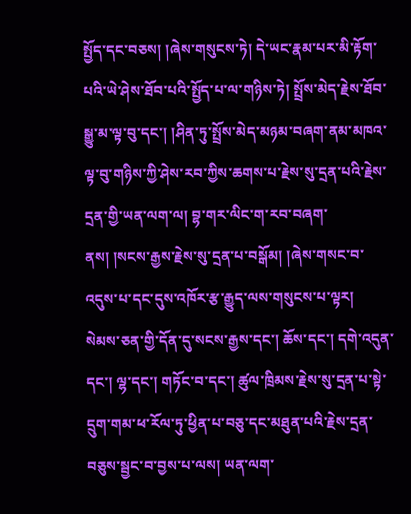སྤྱོད་དང་བཅས། །ཞེས་གསུངས་ཏེ། དེ་ཡང་རྣམ་པར་མི་རྟོག་པའི་ཡེ་ཤེས་ཐོབ་པའི་སྤྱོད་པ་ལ་གཉིས་ཏེ། སྤྲོས་མེད་རྗེས་ཐོབ་སྒྱུ་མ་ལྟ་བུ་དང་། །ཤིན་ཏུ་སྤྲོས་མེད་མཉམ་བཞག་ནམ་མཁའ་ལྟ་བུ་གཉིས་ཀྱི་ཤེས་རབ་ཀྱིས་ཆགས་པ་རྗེས་སུ་དྲན་པའི་རྗེས་དྲན་གྱི་ཡན་ལག་ལ། བྷ་གར་ལིང་ག་རབ་བཞག་ནས། །སངས་རྒྱས་རྗེས་སུ་དྲན་པ་བསྒོམ། །ཞེས་གསང་བ་འདུས་པ་དང་དུས་འཁོར་རྩ་རྒྱུད་ལས་གསུངས་པ་ལྟར། སེམས་ཅན་གྱི་དོན་དུ་སངས་རྒྱས་དང་། ཆོས་དང་། དགེ་འདུན་དང་། ལྷ་དང་། གཏོང་བ་དང་། ཚུལ་ཁྲིམས་རྗེས་སུ་དྲན་པ་སྟེ་དྲུག་གམ་ཕ་རོལ་ཏུ་ཕྱིན་པ་བཅུ་དང་མཐུན་པའི་རྗེས་དྲན་བཅུས་སྦྱང་བ་བྱས་པ་ལས། ཡན་ལག་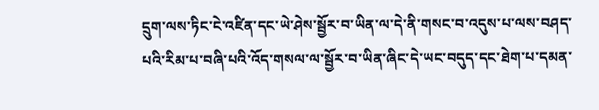དྲུག་ལས་ཏིང་ངེ་འཛིན་དང་ཡེ་ཤེས་སྦྱོར་བ་ཡིན་ལ་དེ་ནི་གསང་བ་འདུས་པ་ལས་བཤད་པའི་རིམ་པ་བཞི་པའི་འོད་གསལ་ལ་སྦྱོར་བ་ཡིན་ཞིང་དེ་ཡང་བདུད་དང་ཐེག་པ་དམན་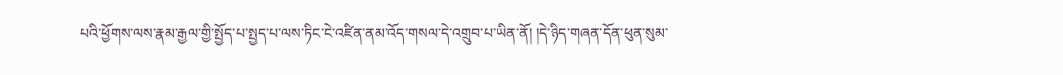པའི་ཕྱོགས་ལས་རྣམ་རྒྱལ་གྱི་སྤྱོད་པ་སྤྱད་པ་ལས་ཏིང་ངེ་འཛིན་ནམ་འོད་གསལ་དེ་འགྲུབ་པ་ཡིན་ནོ། །དེ་ཉིད་གཞན་དོན་ཕུན་སུམ་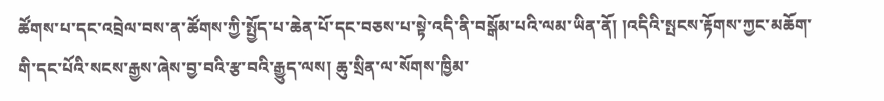ཚོགས་པ་དང་འབྲེལ་བས་ན་ཚོགས་ཀྱི་སྤྱོད་པ་ཆེན་པོ་དང་བཅས་པ་སྟེ་འདི་ནི་བསྒོམ་པའི་ལམ་ཡིན་ནོ། །འདིའི་སྤངས་རྟོགས་ཀྱང་མཆོག་གི་དང་པོའི་སངས་རྒྱས་ཞེས་བྱ་བའི་རྩ་བའི་རྒྱུད་ལས། ཆུ་སྲིན་ལ་སོགས་ཁྱིམ་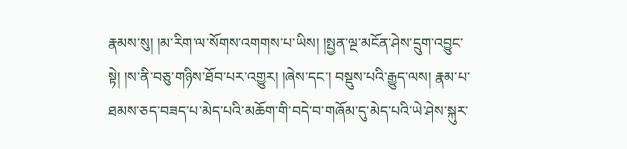རྣམས་སུ། །མ་རིག་ལ་སོགས་འགགས་པ་ཡིས། །སྤྱན་ལྔ་མངོན་ཤེས་དྲུག་འབྱུང་སྟེ། །ས་ནི་བཅུ་གཉིས་ཐོབ་པར་འགྱུར། །ཞེས་དང་། བསྡུས་པའི་རྒྱུད་ལས། རྣམ་པ་ཐམས་ཅད་བཟད་པ་མེད་པའི་མཆོག་གི་བདེ་བ་གཞོམ་དུ་མེད་པའི་ཡེ་ཤེས་སྐུར་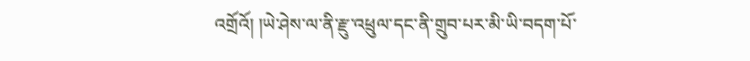འགྲོའོ། །ཡེ་ཤེས་ལ་ནི་རྫུ་འཕྲུལ་དང་ནི་གྲུབ་པར་མི་ཡི་བདག་པོ་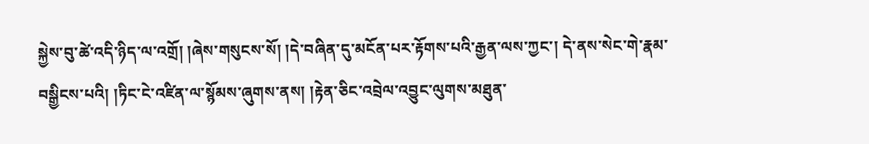སྐྱེས་བུ་ཚེ་འདི་ཉིད་ལ་འགྲོ། །ཞེས་གསུངས་སོ། །དེ་བཞིན་དུ་མངོན་པར་རྟོགས་པའི་རྒྱན་ལས་ཀྱང་། དེ་ནས་སེང་གེ་རྣམ་བསྒྱིངས་པའི། །ཏིང་ངེ་འཛིན་ལ་སྙོམས་ཞུགས་ནས། །རྟེན་ཅིང་འབྲེལ་འབྱུང་ལུགས་མཐུན་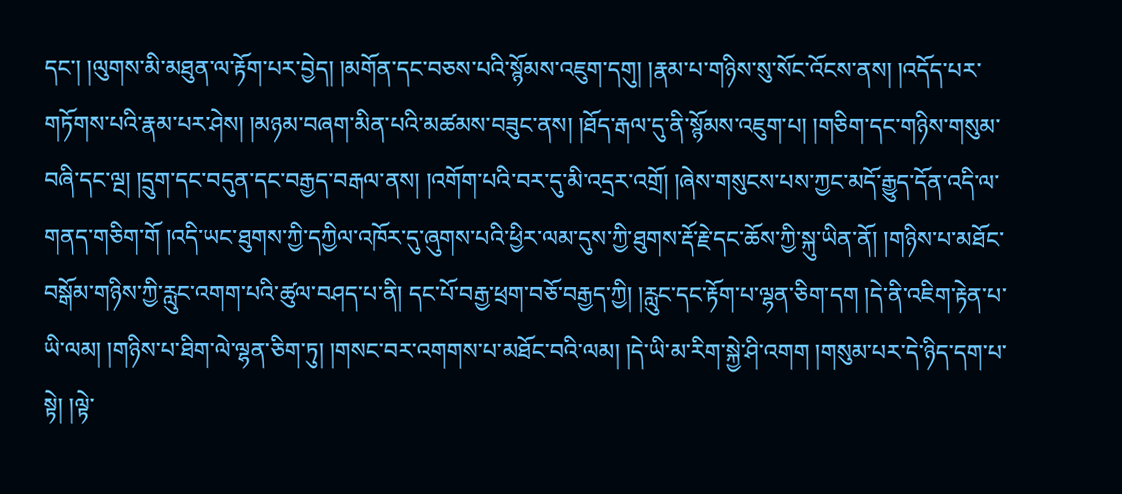དང་། །ལུགས་མི་མཐུན་ལ་རྟོག་པར་བྱེད། །མགོན་དང་བཅས་པའི་སྙོམས་འཇུག་དགུ། །རྣམ་པ་གཉིས་སུ་སོང་འོངས་ནས། །འདོད་པར་གཏོགས་པའི་རྣམ་པར་ཤེས། །མཉམ་བཞག་མིན་པའི་མཚམས་བཟུང་ནས། །ཐོད་རྒལ་དུ་ནི་སྙོམས་འཇུག་པ། །གཅིག་དང་གཉིས་གསུམ་བཞི་དང་ལྔ། །དྲུག་དང་བདུན་དང་བརྒྱད་བརྒལ་ནས། །འགོག་པའི་བར་དུ་མི་འདྲར་འགྲོ། །ཞེས་གསུངས་པས་ཀྱང་མདོ་རྒྱུད་དོན་འདི་ལ་གནད་གཅིག་གོ །འདི་ཡང་ཐུགས་ཀྱི་དཀྱིལ་འཁོར་དུ་ཞུགས་པའི་ཕྱིར་ལམ་དུས་ཀྱི་ཐུགས་རྡོ་རྗེ་དང་ཆོས་ཀྱི་སྐུ་ཡིན་ནོ། །གཉིས་པ་མཐོང་བསྒོམ་གཉིས་ཀྱི་རླུང་འགག་པའི་ཚུལ་བཤད་པ་ནི། དང་པོ་བརྒྱ་ཕྲག་བཅོ་བརྒྱད་ཀྱི། །རླུང་དང་རྟོག་པ་ལྷན་ཅིག་དག །དེ་ནི་འཇིག་རྟེན་པ་ཡི་ལམ། །གཉིས་པ་ཐིག་ལེ་ལྷན་ཅིག་ཏུ། །གསང་བར་འགགས་པ་མཐོང་བའི་ལམ། །དེ་ཡི་མ་རིག་སྐྱེ་ཤི་འགག །གསུམ་པར་དེ་ཉིད་དག་པ་སྟེ། །ལྟེ་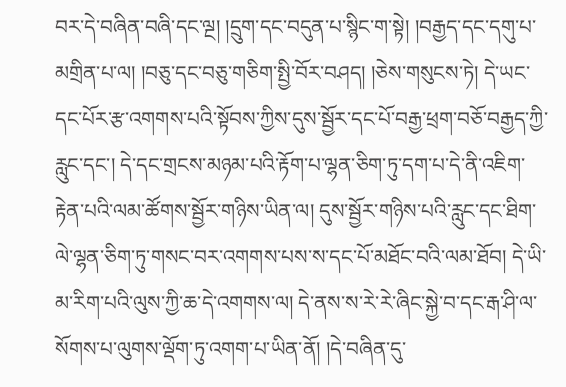བར་དེ་བཞིན་བཞི་དང་ལྔ། །དྲུག་དང་བདུན་པ་སྙིང་ག་སྟེ། །བརྒྱད་དང་དགུ་པ་མགྲིན་པ་ལ། །བཅུ་དང་བཅུ་གཅིག་སྤྱི་བོར་བཤད། །ཅེས་གསུངས་ཏེ། དེ་ཡང་དང་པོར་རྩ་འགགས་པའི་སྟོབས་ཀྱིས་དུས་སྦྱོར་དང་པོ་བརྒྱ་ཕྲག་བཅོ་བརྒྱད་ཀྱི་རླུང་དང་། དེ་དང་གྲངས་མཉམ་པའི་རྟོག་པ་ལྷན་ཅིག་ཏུ་དག་པ་དེ་ནི་འཇིག་རྟེན་པའི་ལམ་ཚོགས་སྦྱོར་གཉིས་ཡིན་ལ། དུས་སྦྱོར་གཉིས་པའི་རླུང་དང་ཐིག་ལེ་ལྷན་ཅིག་ཏུ་གསང་བར་འགགས་པས་ས་དང་པོ་མཐོང་བའི་ལམ་ཐོབ། དེ་ཡི་མ་རིག་པའི་ལུས་ཀྱི་ཆ་དེ་འགགས་ལ། དེ་ནས་ས་རེ་རེ་ཞིང་སྐྱེ་བ་དང་རྒ་ཤི་ལ་སོགས་པ་ལུགས་ལྡོག་ཏུ་འགག་པ་ཡིན་ནོ། །དེ་བཞིན་དུ་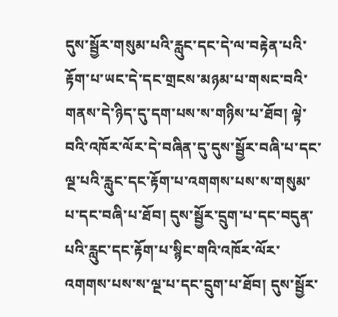དུས་སྦྱོར་གསུམ་པའི་རླུང་དང་དེ་ལ་བརྟེན་པའི་རྟོག་པ་ཡང་དེ་དང་གྲངས་མཉམ་པ་གསང་བའི་གནས་དེ་ཉིད་དུ་དག་པས་ས་གཉིས་པ་ཐོབ། ལྟེ་བའི་འཁོར་ལོར་དེ་བཞིན་དུ་དུས་སྦྱོར་བཞི་པ་དང་ལྔ་པའི་རླུང་དང་རྟོག་པ་འགགས་པས་ས་གསུམ་པ་དང་བཞི་པ་ཐོབ། དུས་སྦྱོར་དྲུག་པ་དང་བདུན་པའི་རླུང་དང་རྟོག་པ་སྙིང་གའི་འཁོར་ལོར་འགགས་པས་ས་ལྔ་པ་དང་དྲུག་པ་ཐོབ། དུས་སྦྱོར་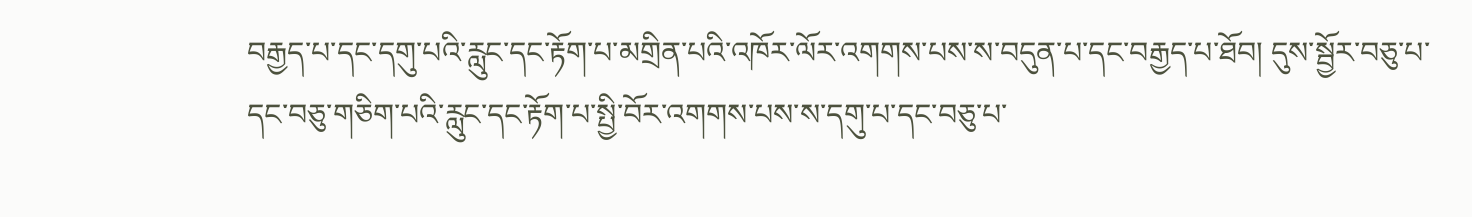བརྒྱད་པ་དང་དགུ་པའི་རླུང་དང་རྟོག་པ་མགྲིན་པའི་འཁོར་ལོར་འགགས་པས་ས་བདུན་པ་དང་བརྒྱད་པ་ཐོབ། དུས་སྦྱོར་བཅུ་པ་དང་བཅུ་གཅིག་པའི་རླུང་དང་རྟོག་པ་སྤྱི་བོར་འགགས་པས་ས་དགུ་པ་དང་བཅུ་པ་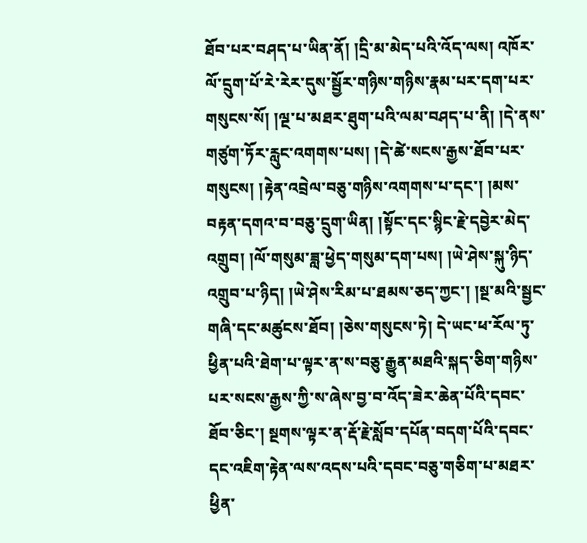ཐོབ་པར་བཤད་པ་ཡིན་ནོ། །དྲི་མ་མེད་པའི་འོད་ལས། འཁོར་ལོ་དྲུག་པོ་རེ་རེར་དུས་སྦྱོར་གཉིས་གཉིས་རྣམ་པར་དག་པར་གསུངས་སོ། །ལྔ་པ་མཐར་ཐུག་པའི་ལམ་བཤད་པ་ནི། །དེ་ནས་གཙུག་ཏོར་རླུང་འགགས་པས། །དེ་ཚེ་སངས་རྒྱས་ཐོབ་པར་གསུངས། །རྟེན་འབྲེལ་བཅུ་གཉིས་འགགས་པ་དང་། །མས་བརྟན་དགའ་བ་བཅུ་དྲུག་ཡིན། །སྟོང་དང་སྙིང་རྗེ་དབྱེར་མེད་འགྲུབ། །ལོ་གསུམ་ཟླ་ཕྱེད་གསུམ་དག་པས། །ཡེ་ཤེས་སྐུ་ཉིད་འགྲུབ་པ་ཉིད། །ཡེ་ཤེས་རིམ་པ་ཐམས་ཅད་ཀྱང་། །སྔ་མའི་སྦྱང་གཞི་དང་མཚུངས་ཐོབ། །ཅེས་གསུངས་ཏེ། དེ་ཡང་ཕ་རོལ་ཏུ་ཕྱིན་པའི་ཐེག་པ་ལྟར་ན་ས་བཅུ་རྒྱུན་མཐའི་སྐད་ཅིག་གཉིས་པར་སངས་རྒྱས་ཀྱི་ས་ཞེས་བྱ་བ་འོད་ཟེར་ཆེན་པོའི་དབང་ཐོབ་ཅིང་། སྔགས་ལྟར་ན་རྡོ་རྗེ་སློབ་དཔོན་བདག་པོའི་དབང་དང་འཇིག་རྟེན་ལས་འདས་པའི་དབང་བཅུ་གཅིག་པ་མཐར་ཕྱིན་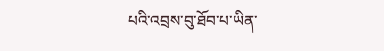པའི་འབྲས་བུ་ཐོབ་པ་ཡིན་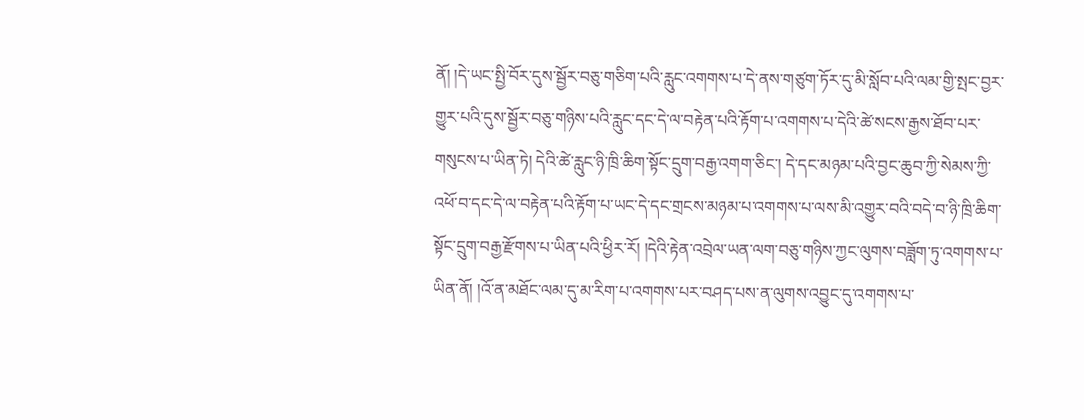ནོ། །དེ་ཡང་སྤྱི་བོར་དུས་སྦྱོར་བཅུ་གཅིག་པའི་རླུང་འགགས་པ་དེ་ནས་གཙུག་ཏོར་དུ་མི་སློབ་པའི་ལམ་གྱི་སྤང་བྱར་གྱུར་པའི་དུས་སྦྱོར་བཅུ་གཉིས་པའི་རླུང་དང་དེ་ལ་བརྟེན་པའི་རྟོག་པ་འགགས་པ་དེའི་ཚེ་སངས་རྒྱས་ཐོབ་པར་གསུངས་པ་ཡིན་ཏེ། དེའི་ཚེ་རླུང་ཉི་ཁྲི་ཆིག་སྟོང་དྲུག་བརྒྱ་འགག་ཅིང་། དེ་དང་མཉམ་པའི་བྱང་ཆུབ་ཀྱི་སེམས་ཀྱི་འཕོ་བ་དང་དེ་ལ་བརྟེན་པའི་རྟོག་པ་ཡང་དེ་དང་གྲངས་མཉམ་པ་འགགས་པ་ལས་མི་འགྱུར་བའི་བདེ་བ་ཉི་ཁྲི་ཆིག་སྟོང་དྲུག་བརྒྱ་རྫོགས་པ་ཡིན་པའི་ཕྱིར་རོ། །དེའི་རྟེན་འབྲེལ་ཡན་ལག་བཅུ་གཉིས་ཀྱང་ལུགས་བཟློག་ཏུ་འགགས་པ་ཡིན་ནོ། །འོ་ན་མཐོང་ལམ་དུ་མ་རིག་པ་འགགས་པར་བཤད་པས་ན་ལུགས་འབྱུང་དུ་འགགས་པ་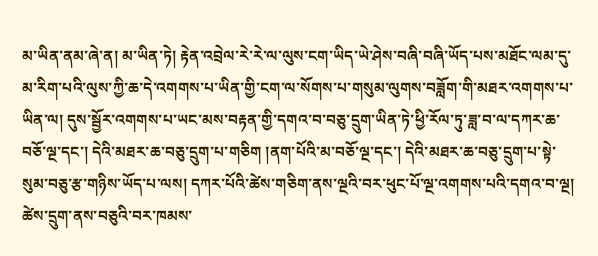མ་ཡིན་ནམ་ཞེ་ན། མ་ཡིན་ཏེ། རྟེན་འབྲེལ་རེ་རེ་ལ་ལུས་ངག་ཡིད་ཡེ་ཤེས་བཞི་བཞི་ཡོད་པས་མཐོང་ལམ་དུ་མ་རིག་པའི་ལུས་ཀྱི་ཆ་དེ་འགགས་པ་ཡིན་གྱི་ངག་ལ་སོགས་པ་གསུམ་ལུགས་བཟློག་གི་མཐར་འགགས་པ་ཡིན་ལ། དུས་སྦྱོར་འགགས་པ་ཡང་མས་བརྟན་གྱི་དགའ་བ་བཅུ་དྲུག་ཡིན་ཏེ་ཕྱི་རོལ་ཏུ་ཟླ་བ་ལ་དཀར་ཆ་བཅོ་ལྔ་དང་། དེའི་མཐར་ཆ་བཅུ་དྲུག་པ་གཅིག །ནག་པོའི་མ་བཅོ་ལྔ་དང་། དེའི་མཐར་ཆ་བཅུ་དྲུག་པ་སྟེ་སུམ་བཅུ་རྩ་གཉིས་ཡོད་པ་ལས། དཀར་པོའི་ཚེས་གཅིག་ནས་ལྔའི་བར་ཕུང་པོ་ལྔ་འགགས་པའི་དགའ་བ་ལྔ། ཚེས་དྲུག་ནས་བཅུའི་བར་ཁམས་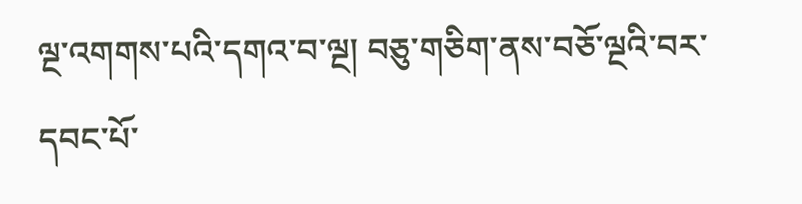ལྔ་འགགས་པའི་དགའ་བ་ལྔ། བཅུ་གཅིག་ནས་བཅོ་ལྔའི་བར་དབང་པོ་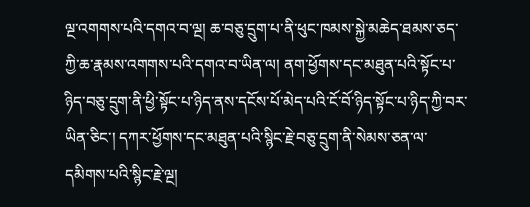ལྔ་འགགས་པའི་དགའ་བ་ལྔ། ཆ་བཅུ་དྲུག་པ་ནི་ཕུང་ཁམས་སྐྱེ་མཆེད་ཐམས་ཅད་ཀྱི་ཆ་རྣམས་འགགས་པའི་དགའ་བ་ཡིན་ལ། ནག་ཕྱོགས་དང་མཐུན་པའི་སྟོང་པ་ཉིད་བཅུ་དྲུག་ནི་ཕྱི་སྟོང་པ་ཉིད་ནས་དངོས་པོ་མེད་པའི་ངོ་བོ་ཉིད་སྟོང་པ་ཉིད་ཀྱི་བར་ཡིན་ཅིང་། དཀར་ཕྱོགས་དང་མཐུན་པའི་སྙིང་རྗེ་བཅུ་དྲུག་ནི་སེམས་ཅན་ལ་དམིགས་པའི་སྙིང་རྗེ་ལྔ།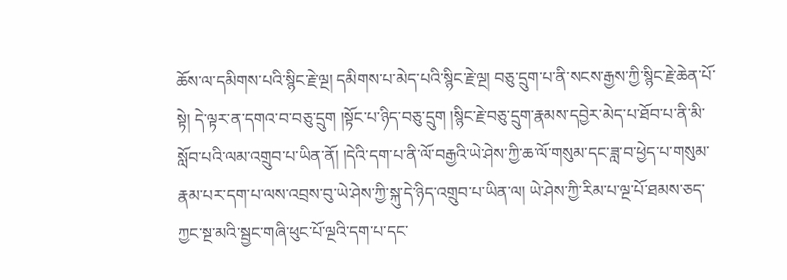ཆོས་ལ་དམིགས་པའི་སྙིང་རྗེ་ལྔ། དམིགས་པ་མེད་པའི་སྙིང་རྗེ་ལྔ། བཅུ་དྲུག་པ་ནི་སངས་རྒྱས་ཀྱི་སྙིང་རྗེ་ཆེན་པོ་སྟེ། དེ་ལྟར་ན་དགའ་བ་བཅུ་དྲུག །སྟོང་པ་ཉིད་བཅུ་དྲུག །སྙིང་རྗེ་བཅུ་དྲུག་རྣམས་དབྱེར་མེད་པ་ཐོབ་པ་ནི་མི་སློབ་པའི་ལམ་འགྲུབ་པ་ཡིན་ནོ། །དེའི་དག་པ་ནི་ལོ་བརྒྱའི་ཡེ་ཤེས་ཀྱི་ཆ་ལོ་གསུམ་དང་ཟླ་བ་ཕྱེད་པ་གསུམ་རྣམ་པར་དག་པ་ལས་འབྲས་བུ་ཡེ་ཤེས་ཀྱི་སྐུ་དེ་ཉིད་འགྲུབ་པ་ཡིན་ལ། ཡེ་ཤེས་ཀྱི་རིམ་པ་ལྔ་པོ་ཐམས་ཅད་ཀྱང་སྔ་མའི་སྦྱང་གཞི་ཕུང་པོ་ལྔའི་དག་པ་དང་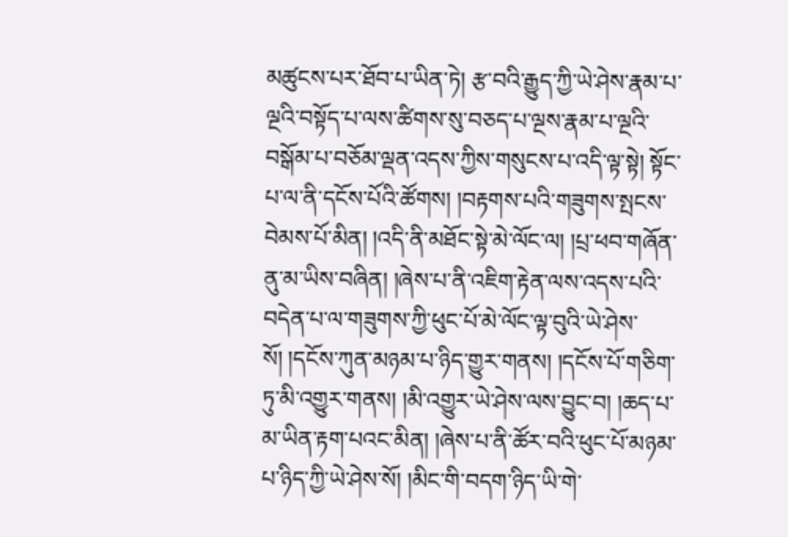མཚུངས་པར་ཐོབ་པ་ཡིན་ཏེ། རྩ་བའི་རྒྱུད་ཀྱི་ཡེ་ཤེས་རྣམ་པ་ལྔའི་བསྟོད་པ་ལས་ཚིགས་སུ་བཅད་པ་ལྔས་རྣམ་པ་ལྔའི་བསྒོམ་པ་བཅོམ་ལྡན་འདས་ཀྱིས་གསུངས་པ་འདི་ལྟ་སྟེ། སྟོང་པ་ལ་ནི་དངོས་པོའི་ཚོགས། །བརྟགས་པའི་གཟུགས་སྤངས་བེམས་པོ་མིན། །འདི་ནི་མཐོང་སྟེ་མེ་ལོང་ལ། །པྲ་ཕབ་གཞོན་ནུ་མ་ཡིས་བཞིན། །ཞེས་པ་ནི་འཇིག་རྟེན་ལས་འདས་པའི་བདེན་པ་ལ་གཟུགས་ཀྱི་ཕུང་པོ་མེ་ལོང་ལྟ་བུའི་ཡེ་ཤེས་སོ། །དངོས་ཀུན་མཉམ་པ་ཉིད་གྱུར་གནས། །དངོས་པོ་གཅིག་ཏུ་མི་འགྱུར་གནས། །མི་འགྱུར་ཡེ་ཤེས་ལས་བྱུང་བ། །ཆད་པ་མ་ཡིན་རྟག་པའང་མིན། །ཞེས་པ་ནི་ཚོར་བའི་ཕུང་པོ་མཉམ་པ་ཉིད་ཀྱི་ཡེ་ཤེས་སོ། །མིང་གི་བདག་ཉིད་ཡི་གེ་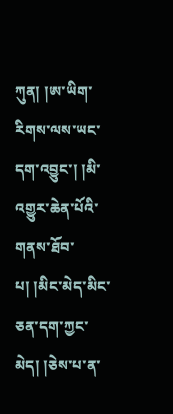ཀུན། །ཨ་ཡིག་རིགས་ལས་ཡང་དག་འབྱུང་། །མི་འགྱུར་ཆེན་པོའི་གནས་ཐོབ་པ། །མིང་མེད་མིང་ཅན་དག་ཀྱང་མེད། །ཅེས་པ་ན་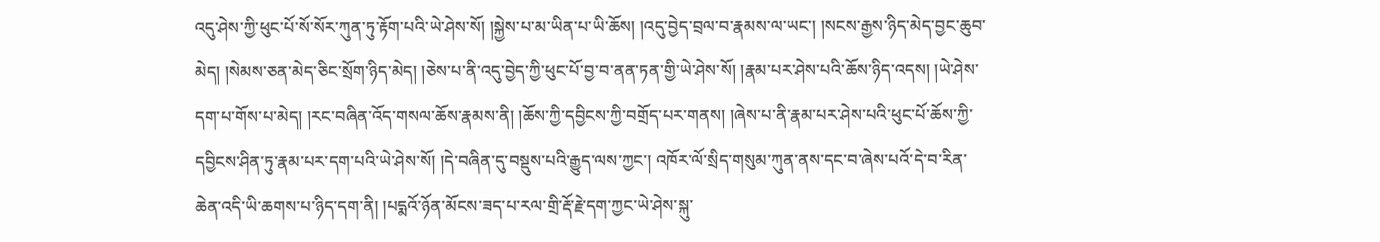འདུ་ཤེས་ཀྱི་ཕུང་པོ་སོ་སོར་ཀུན་ཏུ་རྟོག་པའི་ཡེ་ཤེས་སོ། །སྐྱེས་པ་མ་ཡིན་པ་ཡི་ཆོས། །འདུ་བྱེད་བྲལ་བ་རྣམས་ལ་ཡང་། །སངས་རྒྱས་ཉིད་མེད་བྱང་ཆུབ་མེད། །སེམས་ཅན་མེད་ཅིང་སྲོག་ཉིད་མེད། །ཅེས་པ་ནི་འདུ་བྱེད་ཀྱི་ཕུང་པོ་བྱ་བ་ནན་ཏན་གྱི་ཡེ་ཤེས་སོ། །རྣམ་པར་ཤེས་པའི་ཆོས་ཉིད་འདས། །ཡེ་ཤེས་དག་པ་གོས་པ་མེད། །རང་བཞིན་འོད་གསལ་ཆོས་རྣམས་ནི། །ཆོས་ཀྱི་དབྱིངས་ཀྱི་བགྲོད་པར་གནས། །ཞེས་པ་ནི་རྣམ་པར་ཤེས་པའི་ཕུང་པོ་ཆོས་ཀྱི་དབྱིངས་ཤིན་ཏུ་རྣམ་པར་དག་པའི་ཡེ་ཤེས་སོ། །དེ་བཞིན་དུ་བསྡུས་པའི་རྒྱུད་ལས་ཀྱང་། འཁོར་ལོ་སྲིད་གསུམ་ཀུན་ནས་དང་བ་ཞེས་པའོ་དེ་བ་རིན་ཆེན་འདི་ཡི་ཆགས་པ་ཉིད་དག་ནི། །པདྨའོ་ཉོན་མོངས་ཟད་པ་རལ་གྲི་རྡོ་རྗེ་དག་ཀྱང་ཡེ་ཤེས་སྐུ་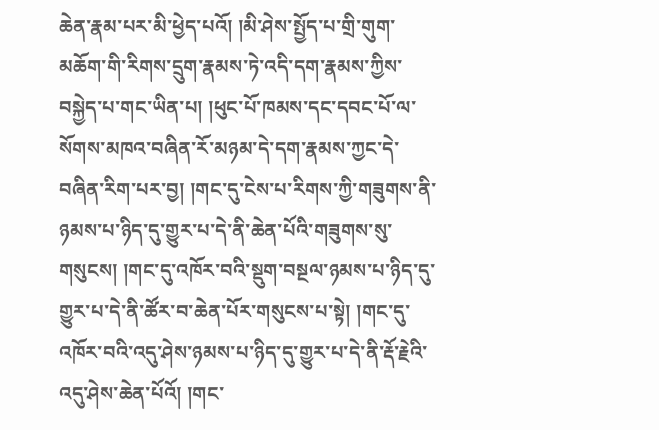ཆེན་རྣམ་པར་མི་ཕྱེད་པའོ། །མི་ཤེས་སྤྱོད་པ་གྲི་གུག་མཆོག་གི་རིགས་དྲུག་རྣམས་ཏེ་འདི་དག་རྣམས་ཀྱིས་བསྐྱེད་པ་གང་ཡིན་པ། །ཕུང་པོ་ཁམས་དང་དབང་པོ་ལ་སོགས་མཁའ་བཞིན་རོ་མཉམ་དེ་དག་རྣམས་ཀྱང་དེ་བཞིན་རིག་པར་བྱ། །གང་དུ་ངེས་པ་རིགས་ཀྱི་གཟུགས་ནི་ཉམས་པ་ཉིད་དུ་གྱུར་པ་དེ་ནི་ཆེན་པོའི་གཟུགས་སུ་གསུངས། །གང་དུ་འཁོར་བའི་སྡུག་བསྔལ་ཉམས་པ་ཉིད་དུ་གྱུར་པ་དེ་ནི་ཚོར་བ་ཆེན་པོར་གསུངས་པ་སྟེ། །གང་དུ་འཁོར་བའི་འདུ་ཤེས་ཉམས་པ་ཉིད་དུ་གྱུར་པ་དེ་ནི་རྡོ་རྗེའི་འདུ་ཤེས་ཆེན་པོའོ། །གང་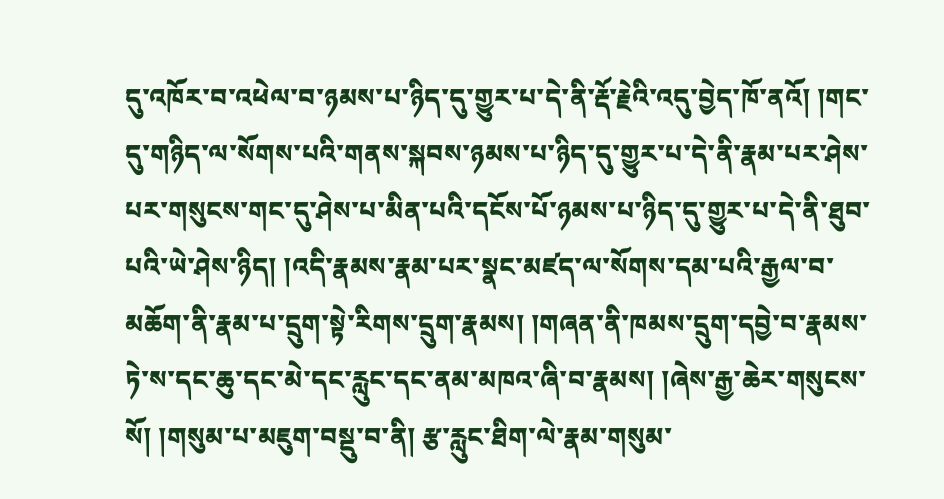དུ་འཁོར་བ་འཕེལ་བ་ཉམས་པ་ཉིད་དུ་གྱུར་པ་དེ་ནི་རྡོ་རྗེའི་འདུ་བྱེད་ཁོ་ནའོ། །གང་དུ་གཉིད་ལ་སོགས་པའི་གནས་སྐབས་ཉམས་པ་ཉིད་དུ་གྱུར་པ་དེ་ནི་རྣམ་པར་ཤེས་པར་གསུངས་གང་དུ་ཤེས་པ་མིན་པའི་དངོས་པོ་ཉམས་པ་ཉིད་དུ་གྱུར་པ་དེ་ནི་ཐུབ་པའི་ཡེ་ཤེས་ཉིད། །འདི་རྣམས་རྣམ་པར་སྣང་མཛད་ལ་སོགས་དམ་པའི་རྒྱལ་བ་མཆོག་ནི་རྣམ་པ་དྲུག་སྟེ་རིགས་དྲུག་རྣམས། །གཞན་ནི་ཁམས་དྲུག་དབྱེ་བ་རྣམས་ཏེ་ས་དང་ཆུ་དང་མེ་དང་རླུང་དང་ནམ་མཁའ་ཞི་བ་རྣམས། །ཞེས་རྒྱ་ཆེར་གསུངས་སོ། །གསུམ་པ་མཇུག་བསྡུ་བ་ནི། རྩ་རླུང་ཐིག་ལེ་རྣམ་གསུམ་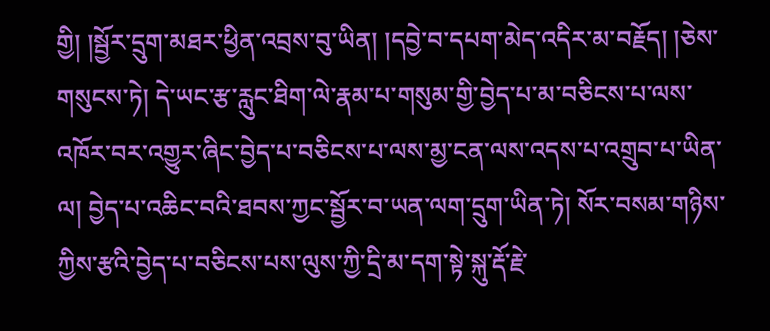གྱི། །སྦྱོར་དྲུག་མཐར་ཕྱིན་འབྲས་བུ་ཡིན། །དབྱེ་བ་དཔག་མེད་འདིར་མ་བརྗོད། །ཅེས་གསུངས་ཏེ། དེ་ཡང་རྩ་རླུང་ཐིག་ལེ་རྣམ་པ་གསུམ་གྱི་བྱེད་པ་མ་བཅིངས་པ་ལས་འཁོར་བར་འགྱུར་ཞིང་བྱེད་པ་བཅིངས་པ་ལས་མྱ་ངན་ལས་འདས་པ་འགྲུབ་པ་ཡིན་ལ། བྱེད་པ་འཆིང་བའི་ཐབས་ཀྱང་སྦྱོར་བ་ཡན་ལག་དྲུག་ཡིན་ཏེ། སོར་བསམ་གཉིས་ཀྱིས་རྩའི་བྱེད་པ་བཅིངས་པས་ལུས་ཀྱི་དྲི་མ་དག་སྟེ་སྐུ་རྡོ་རྗེ་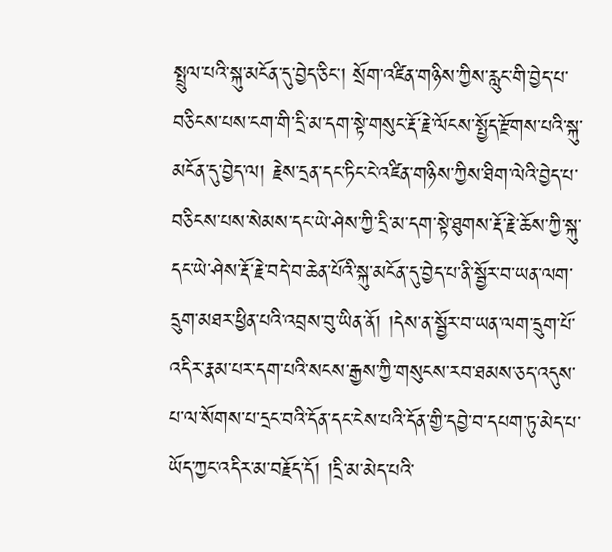སྤྲུལ་པའི་སྐུ་མངོན་དུ་བྱེད་ཅིང་། སྲོག་འཛིན་གཉིས་ཀྱིས་རླུང་གི་བྱེད་པ་བཅིངས་པས་ངག་གི་དྲི་མ་དག་སྟེ་གསུང་རྡོ་རྗེ་ལོངས་སྤྱོད་རྫོགས་པའི་སྐུ་མངོན་དུ་བྱེད་ལ། རྗེས་དྲན་དང་ཏིང་ངེ་འཛིན་གཉིས་ཀྱིས་ཐིག་ལེའི་བྱེད་པ་བཅིངས་པས་སེམས་དང་ཡེ་ཤེས་ཀྱི་དྲི་མ་དག་སྟེ་ཐུགས་རྡོ་རྗེ་ཆོས་ཀྱི་སྐུ་དང་ཡེ་ཤེས་རྡོ་རྗེ་བདེ་བ་ཆེན་པོའི་སྐུ་མངོན་དུ་བྱེད་པ་ནི་སྦྱོར་བ་ཡན་ལག་དྲུག་མཐར་ཕྱིན་པའི་འབྲས་བུ་ཡིན་ནོ། །དེས་ན་སྦྱོར་བ་ཡན་ལག་དྲུག་པོ་འདིར་རྣམ་པར་དག་པའི་སངས་རྒྱས་ཀྱི་གསུངས་རབ་ཐམས་ཅད་འདུས་པ་ལ་སོགས་པ་དྲང་བའི་དོན་དང་ངེས་པའི་དོན་གྱི་དབྱེ་བ་དཔག་ཏུ་མེད་པ་ཡོད་ཀྱང་འདིར་མ་བརྗོད་དོ། །དྲི་མ་མེད་པའི་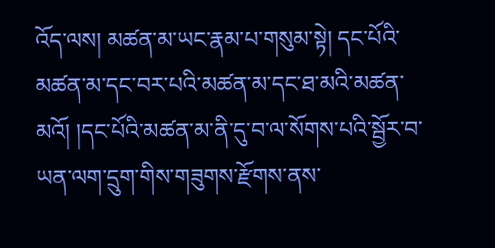འོད་ལས། མཚན་མ་ཡང་རྣམ་པ་གསུམ་སྟེ། དང་པོའི་མཚན་མ་དང་བར་པའི་མཚན་མ་དང་ཐ་མའི་མཚན་མའོ། །དང་པོའི་མཚན་མ་ནི་དུ་བ་ལ་སོགས་པའི་སྦྱོར་བ་ཡན་ལག་དྲུག་གིས་གཟུགས་རྫོགས་ནས་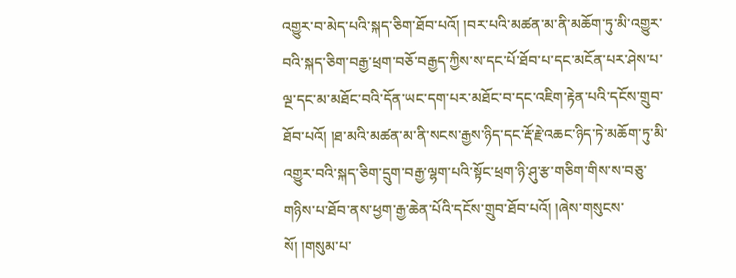འགྱུར་བ་མེད་པའི་སྐད་ཅིག་ཐོབ་པའོ། །བར་པའི་མཚན་མ་ནི་མཆོག་ཏུ་མི་འགྱུར་བའི་སྐད་ཅིག་བརྒྱ་ཕྲག་བཅོ་བརྒྱད་ཀྱིས་ས་དང་པོ་ཐོབ་པ་དང་མངོན་པར་ཤེས་པ་ལྔ་དང་མ་མཐོང་བའི་དོན་ཡང་དག་པར་མཐོང་བ་དང་འཇིག་རྟེན་པའི་དངོས་གྲུབ་ཐོབ་པའོ། །ཐ་མའི་མཚན་མ་ནི་སངས་རྒྱས་ཉིད་དང་རྡོ་རྗེ་འཆང་ཉིད་ཏེ་མཆོག་ཏུ་མི་འགྱུར་བའི་སྐད་ཅིག་དྲུག་བརྒྱ་ལྷག་པའི་སྟོང་ཕྲག་ཉི་ཤུ་རྩ་གཅིག་གིས་ས་བཅུ་གཉིས་པ་ཐོབ་ནས་ཕྱག་རྒྱ་ཆེན་པོའི་དངོས་གྲུབ་ཐོབ་པའོ། །ཞེས་གསུངས་སོ། །གསུམ་པ་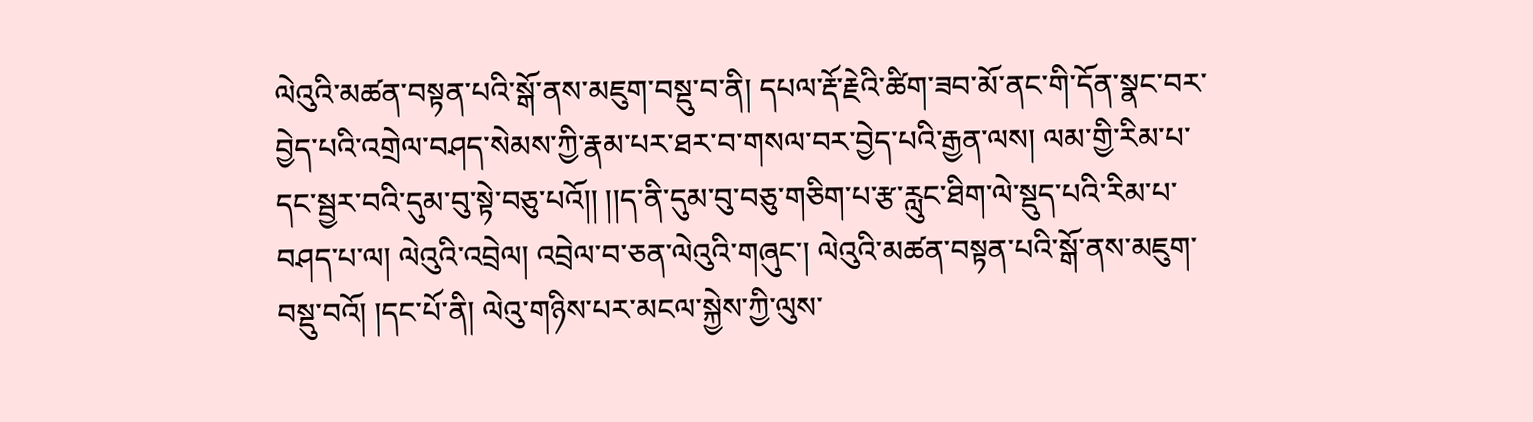ལེའུའི་མཚན་བསྟན་པའི་སྒོ་ནས་མཇུག་བསྡུ་བ་ནི། དཔལ་རྡོ་རྗེའི་ཚིག་ཟབ་མོ་ནང་གི་དོན་སྣང་བར་བྱེད་པའི་འགྲེལ་བཤད་སེམས་ཀྱི་རྣམ་པར་ཐར་བ་གསལ་བར་བྱེད་པའི་རྒྱན་ལས། ལམ་གྱི་རིམ་པ་དང་སྦྱར་བའི་དུམ་བུ་སྟེ་བཅུ་པའོ།། །།ད་ནི་དུམ་བུ་བཅུ་གཅིག་པ་རྩ་རླུང་ཐིག་ལེ་སྡུད་པའི་རིམ་པ་བཤད་པ་ལ། ལེའུའི་འབྲེལ། འབྲེལ་བ་ཅན་ལེའུའི་གཞུང་། ལེའུའི་མཚན་བསྟན་པའི་སྒོ་ནས་མཇུག་བསྡུ་བའོ། །དང་པོ་ནི། ལེའུ་གཉིས་པར་མངལ་སྐྱེས་ཀྱི་ལུས་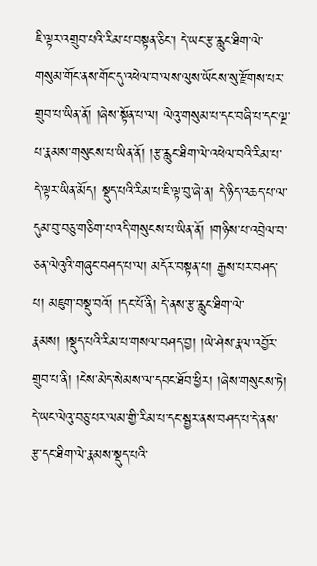ཇི་ལྟར་འགྲུབ་པའི་རིམ་པ་བསྟན་ཅིང་། དེ་ཡང་རྩ་རླུང་ཐིག་ལེ་གསུམ་གོང་ནས་གོང་དུ་འཕེལ་བ་ལས་ལུས་ཡོངས་སུ་རྫོགས་པར་གྲུབ་པ་ཡིན་ནོ། །ཞེས་སྟོན་པ་ལ། ལེའུ་གསུམ་པ་དང་བཞི་པ་དང་ལྔ་པ་རྣམས་གསུངས་པ་ཡིན་ནོ། །རྩ་རླུང་ཐིག་ལེ་འཕེལ་བའི་རིམ་པ་དེ་ལྟར་ཡིན་མོད། སྡུད་པའི་རིམ་པ་ཇི་ལྟ་བུ་ཞེ་ན། དེ་ཉིད་འཆད་པ་ལ་དུམ་བུ་བཅུ་གཅིག་པ་འདི་གསུངས་པ་ཡིན་ནོ། །གཉིས་པ་འབྲེལ་བ་ཅན་ལེའུའི་གཞུང་བཤད་པ་ལ། མདོར་བསྟན་པ། རྒྱས་པར་བཤད་པ། མཇུག་བསྡུ་བའོ། །དང་པོ་ནི། དེ་ནས་རྩ་རླུང་ཐིག་ལེ་རྣམས། །སྡུད་པའི་རིམ་པ་གསལ་བཤད་བྱ། །ཡེ་ཤེས་རྣལ་འབྱོར་གྲུབ་པ་ནི། །ངེས་མེད་སེམས་ལ་དབང་ཐོབ་ཕྱིར། །ཞེས་གསུངས་ཏེ། དེ་ཡང་ལེའུ་བཅུ་པར་ལམ་གྱི་རིམ་པ་དང་སྦྱར་ནས་བཤད་པ་དེ་ནས་རྩ་དང་ཐིག་ལེ་རྣམས་སྡུད་པའི་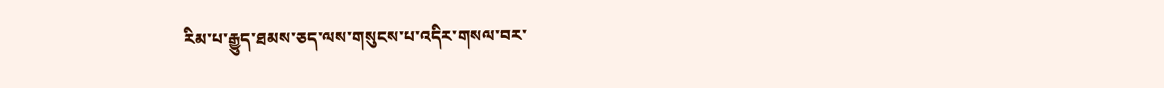རིམ་པ་རྒྱུད་ཐམས་ཅད་ལས་གསུངས་པ་འདིར་གསལ་བར་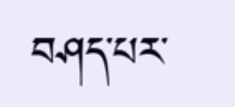བཤད་པར་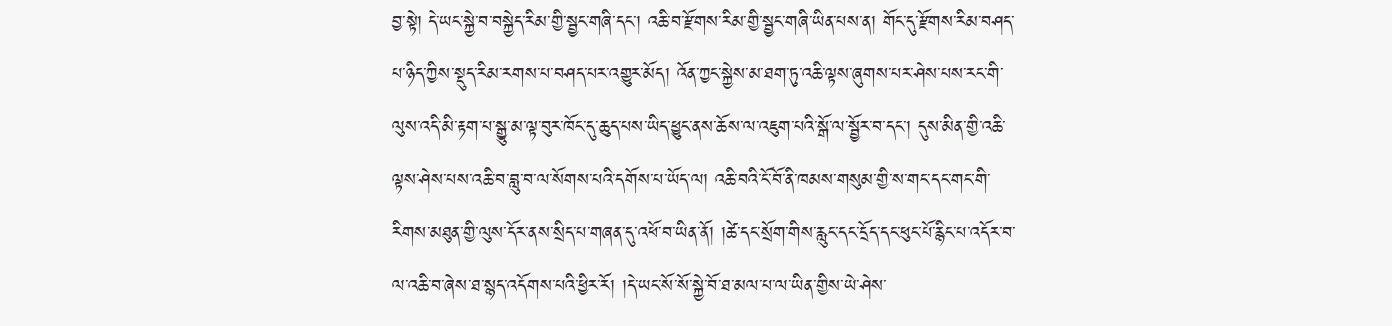བྱ་སྟེ། དེ་ཡང་སྐྱེ་བ་བསྐྱེད་རིམ་གྱི་སྦྱང་གཞི་དང་། འཆི་བ་རྫོགས་རིམ་གྱི་སྦྱང་གཞི་ཡིན་པས་ན། གོང་དུ་རྫོགས་རིམ་བཤད་པ་ཉིད་ཀྱིས་སྡུད་རིམ་རགས་པ་བཤད་པར་འགྱུར་མོད། འོན་ཀྱང་སྐྱེས་མ་ཐག་ཏུ་འཆི་ལྟས་ཞུགས་པར་ཤེས་པས་རང་གི་ལུས་འདི་མི་རྟག་པ་སྒྱུ་མ་ལྟ་བུར་ཁོང་དུ་ཆུད་པས་ཡིད་ཕྱུང་ནས་ཆོས་ལ་འཇུག་པའི་སྒོ་ལ་སྦྱོར་བ་དང་། དུས་མིན་གྱི་འཆི་ལྟས་ཤེས་པས་འཆི་བ་བླུ་བ་ལ་སོགས་པའི་དགོས་པ་ཡོད་ལ། འཆི་བའི་ངོ་བོ་ནི་ཁམས་གསུམ་གྱི་ས་གང་དང་གང་གི་རིགས་མཐུན་གྱི་ལུས་དོར་ནས་སྲིད་པ་གཞན་དུ་འཕོ་བ་ཡིན་ནོ། །ཚེ་དང་སྲོག་གིས་རླུང་དང་དྲོད་དང་ཕུང་པོ་རྙིང་པ་འདོར་བ་ལ་འཆི་བ་ཞེས་ཐ་སྙད་འདོགས་པའི་ཕྱིར་རོ། །དེ་ཡང་སོ་སོ་སྐྱེ་བོ་ཐ་མལ་པ་ལ་ཡིན་གྱིས་ཡེ་ཤེས་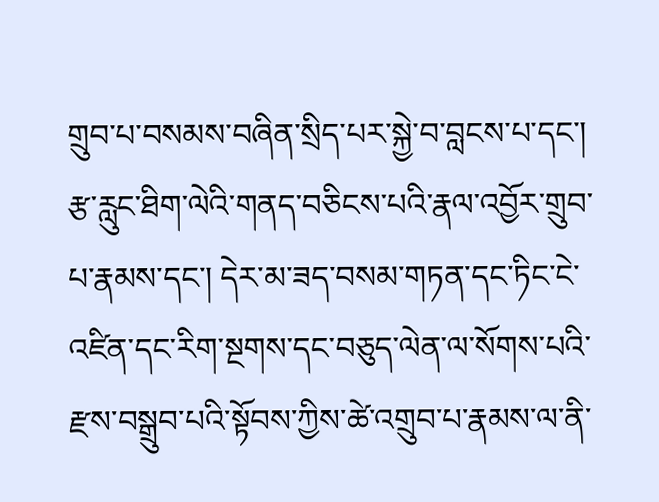གྲུབ་པ་བསམས་བཞིན་སྲིད་པར་སྐྱེ་བ་བླངས་པ་དང་། རྩ་རླུང་ཐིག་ལེའི་གནད་བཅིངས་པའི་རྣལ་འབྱོར་གྲུབ་པ་རྣམས་དང་། དེར་མ་ཟད་བསམ་གཏན་དང་ཏིང་ངེ་འཛིན་དང་རིག་སྔགས་དང་བཅུད་ལེན་ལ་སོགས་པའི་རྫས་བསྒྲུབ་པའི་སྟོབས་ཀྱིས་ཚེ་འགྲུབ་པ་རྣམས་ལ་ནི་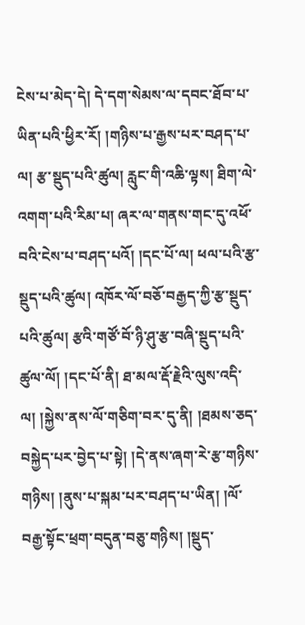ངེས་པ་མེད་དེ། དེ་དག་སེམས་ལ་དབང་ཐོབ་པ་ཡིན་པའི་ཕྱིར་རོ། །གཉིས་པ་རྒྱས་པར་བཤད་པ་ལ། རྩ་སྡུད་པའི་ཚུལ། རླུང་གི་འཆི་ལྟས། ཐིག་ལེ་འགག་པའི་རིམ་པ། ཞར་ལ་གནས་གང་དུ་འཕོ་བའི་ངེས་པ་བཤད་པའོ། །དང་པོ་ལ། ཕལ་པའི་རྩ་སྡུད་པའི་ཚུལ། འཁོར་ལོ་བཅོ་བརྒྱད་ཀྱི་རྩ་སྡུད་པའི་ཚུལ། རྩའི་གཙོ་བོ་ཉི་ཤུ་རྩ་བཞི་སྡུད་པའི་ཚུལ་ལོ། །དང་པོ་ནི། ཐ་མལ་རྡོ་རྗེའི་ལུས་འདི་ལ། །སྐྱེས་ནས་ལོ་གཅིག་བར་དུ་ནི། །ཐམས་ཅད་བསྐྱེད་པར་བྱེད་པ་སྟེ། །དེ་ནས་ཞག་རེ་རྩ་གཉིས་གཉིས། །ནུས་པ་སྐམ་པར་བཤད་པ་ཡིན། །ལོ་བརྒྱ་སྟོང་ཕྲག་བདུན་བཅུ་གཉིས། །སྡུད་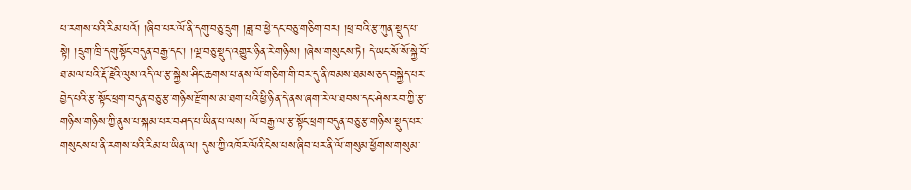པ་རགས་པའི་རིམ་པའོ། །ཞིབ་པར་ལོ་ནི་དགུ་བཅུ་དྲུག །ཟླ་བ་ཕྱེ་དང་བཅུ་གཅིག་བར། །ཕྲ་བའི་རྩ་ཀུན་སྡུད་པ་སྟེ། །དྲུག་ཁྲི་དགུ་སྟོང་བདུན་བརྒྱ་དང་། །ལྔ་བཅུ་སྡུད་འགྱུར་ཉིན་རེ་གཉིས། །ཞེས་གསུངས་ཏེ། དེ་ཡང་སོ་སོ་སྐྱེ་བོ་ཐ་མལ་པའི་རྡོ་རྗེའི་ལུས་འདི་ལ་རྩ་སྐྱེས་ཤིང་ཆགས་པ་ནས་ལོ་གཅིག་གི་བར་དུ་ནི་ཁམས་ཐམས་ཅད་བསྐྱེད་པར་བྱེད་པའི་རྩ་སྟོང་ཕྲག་བདུན་བཅུ་རྩ་གཉིས་རྫོགས་མ་ཐག་པའི་ཕྱི་ཉིན་དེ་ནས་ཞག་རེ་ལ་ཐབས་དང་ཤེས་རབ་ཀྱི་རྩ་གཉིས་གཉིས་ཀྱི་ནུས་པ་སྐམ་པར་བཤད་པ་ཡིན་པ་ལས། ལོ་བརྒྱ་ལ་རྩ་སྟོང་ཕྲག་བདུན་བཅུ་རྩ་གཉིས་སྡུད་པར་གསུངས་པ་ནི་རགས་པའི་རིམ་པ་ཡིན་ལ། དུས་ཀྱི་འཁོར་ལོའི་ངེས་པས་ཞིབ་པར་ནི་ལོ་གསུམ་ཕྱོགས་གསུམ་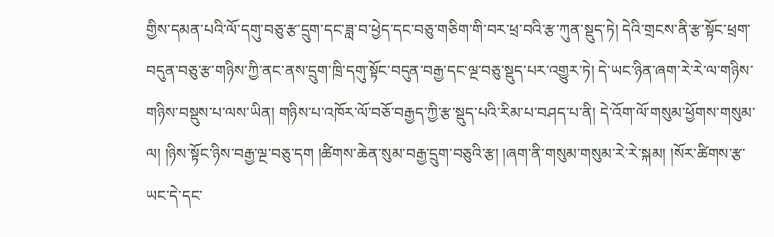གྱིས་དམན་པའི་ལོ་དགུ་བཅུ་རྩ་དྲུག་དང་ཟླ་བ་ཕྱེད་དང་བཅུ་གཅིག་གི་བར་ཕྲ་བའི་རྩ་ཀུན་སྡུད་ཏེ། དེའི་གྲངས་ནི་རྩ་སྟོང་ཕྲག་བདུན་བཅུ་རྩ་གཉིས་ཀྱི་ནང་ནས་དྲུག་ཁྲི་དགུ་སྟོང་བདུན་བརྒྱ་དང་ལྔ་བཅུ་སྡུད་པར་འགྱུར་ཏེ། དེ་ཡང་ཉིན་ཞག་རེ་རེ་ལ་གཉིས་གཉིས་བསྡུས་པ་ལས་ཡིན། གཉིས་པ་འཁོར་ལོ་བཅོ་བརྒྱད་ཀྱི་རྩ་སྡུད་པའི་རིམ་པ་བཤད་པ་ནི། དེ་འོག་ལོ་གསུམ་ཕྱོགས་གསུམ་ལ། །ཉིས་སྟོང་ཉིས་བརྒྱ་ལྔ་བཅུ་དག །ཚིགས་ཆེན་སུམ་བརྒྱ་དྲུག་བཅུའི་རྩ། །ཞག་ནི་གསུམ་གསུམ་རེ་རེ་སྐམ། །སོར་ཚིགས་རྩ་ཡང་དེ་དང་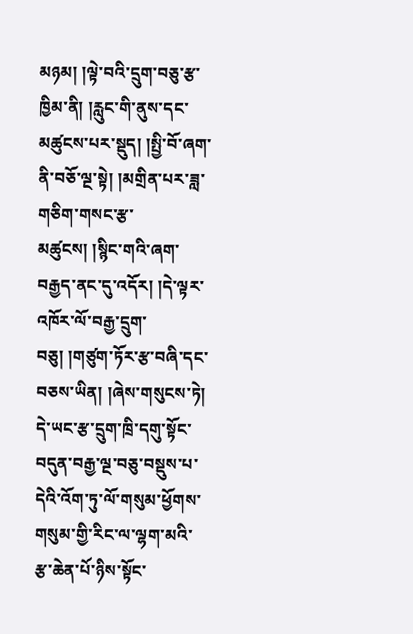མཉམ། །ལྟེ་བའི་དྲུག་བཅུ་རྩ་ཁྱིམ་ནི། །རླུང་གི་ནུས་དང་མཚུངས་པར་སྡུད། །སྤྱི་བོ་ཞག་ནི་བཅོ་ལྔ་སྟེ། །མགྲིན་པར་ཟླ་གཅིག་གསང་རྩ་མཚུངས། །སྙིང་གའི་ཞག་བརྒྱད་ནང་དུ་འདོར། །དེ་ལྟར་འཁོར་ལོ་བརྒྱ་དྲུག་བཅུ། །གཙུག་ཏོར་རྩ་བཞི་དང་བཅས་ཡིན། །ཞེས་གསུངས་ཏེ། དེ་ཡང་རྩ་དྲུག་ཁྲི་དགུ་སྟོང་བདུན་བརྒྱ་ལྔ་བཅུ་བསྡུས་པ་དེའི་འོག་ཏུ་ལོ་གསུམ་ཕྱོགས་གསུམ་གྱི་རིང་ལ་ལྷག་མའི་རྩ་ཆེན་པོ་ཉིས་སྟོང་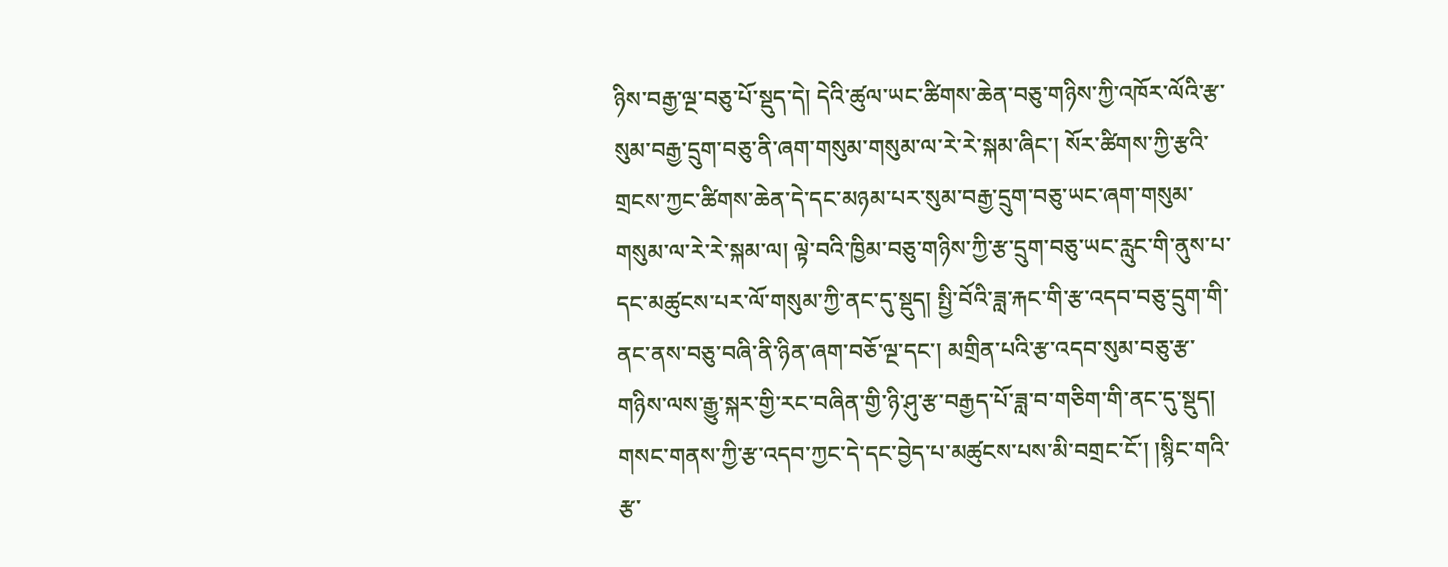ཉིས་བརྒྱ་ལྔ་བཅུ་པོ་སྡུད་དེ། དེའི་ཚུལ་ཡང་ཚིགས་ཆེན་བཅུ་གཉིས་ཀྱི་འཁོར་ལོའི་རྩ་སུམ་བརྒྱ་དྲུག་བཅུ་ནི་ཞག་གསུམ་གསུམ་ལ་རེ་རེ་སྐམ་ཞིང་། སོར་ཚིགས་ཀྱི་རྩའི་གྲངས་ཀྱང་ཚིགས་ཆེན་དེ་དང་མཉམ་པར་སུམ་བརྒྱ་དྲུག་བཅུ་ཡང་ཞག་གསུམ་གསུམ་ལ་རེ་རེ་སྐམ་ལ། ལྟེ་བའི་ཁྱིམ་བཅུ་གཉིས་ཀྱི་རྩ་དྲུག་བཅུ་ཡང་རླུང་གི་ནུས་པ་དང་མཚུངས་པར་ལོ་གསུམ་ཀྱི་ནང་དུ་སྡུད། སྤྱི་བོའི་ཟླ་རྐང་གི་རྩ་འདབ་བཅུ་དྲུག་གི་ནང་ནས་བཅུ་བཞི་ནི་ཉིན་ཞག་བཅོ་ལྔ་དང་། མགྲིན་པའི་རྩ་འདབ་སུམ་བཅུ་རྩ་གཉིས་ལས་རྒྱུ་སྐར་གྱི་རང་བཞིན་གྱི་ཉི་ཤུ་རྩ་བརྒྱད་པོ་ཟླ་བ་གཅིག་གི་ནང་དུ་སྡུད། གསང་གནས་ཀྱི་རྩ་འདབ་ཀྱང་དེ་དང་བྱེད་པ་མཚུངས་པས་མི་བགྲང་ངོ་། །སྙིང་གའི་རྩ་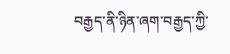བརྒྱད་ནི་ཉིན་ཞག་བརྒྱད་ཀྱི་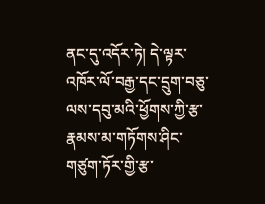ནང་དུ་འདོར་ཏེ། དེ་ལྟར་འཁོར་ལོ་བརྒྱ་དང་དྲུག་བཅུ་ལས་དབུ་མའི་ཕྱོགས་ཀྱི་རྩ་རྣམས་མ་གཏོགས་ཤིང་གཙུག་ཏོར་གྱི་རྩ་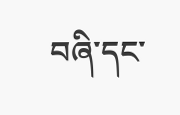བཞི་དང་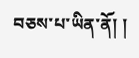བཅས་པ་ཡིན་ནོ། །